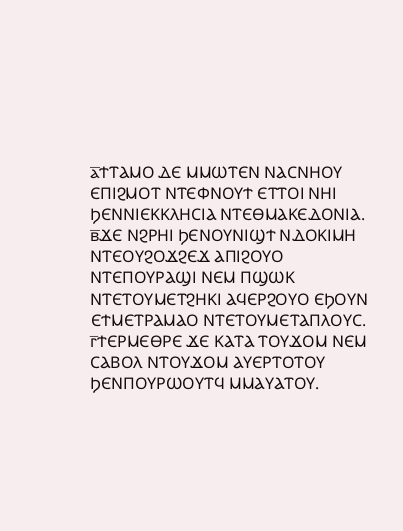ⲁ̅ϮⲦⲀⲘⲞ ⲆⲈ ⲘⲘⲰⲦⲈⲚ ⲚⲀⲤⲚⲎⲞⲨ ⲈⲠⲒϨⲘⲞⲦ ⲚⲦⲈⲪⲚⲞⲨϮ ⲈⲦⲦⲞⲒ ⲚⲎⲒ ϦⲈⲚⲚⲒⲈⲔⲔⲖⲎⲤⲒⲀ ⲚⲦⲈⲐⲘⲀⲔⲈⲆⲞⲚⲒⲀ.
ⲃ̅ϪⲈ ⲚϨⲢⲎⲒ ϦⲈⲚⲞⲨⲚⲒϢϮ ⲚⲆⲞⲔⲒⲘⲎ ⲚⲦⲈⲞⲨϨⲞϪϨⲈϪ ⲀⲠⲒϨⲞⲨⲞ ⲚⲦⲈⲠⲞⲨⲢⲀϢⲒ ⲚⲈⲘ ⲠϢⲰⲔ ⲚⲦⲈⲦⲞⲨⲘⲈⲦϨⲎⲔⲒ ⲀϤⲈⲢϨⲞⲨⲞ ⲈϦⲞⲨⲚ ⲈϮⲘⲈⲦⲢⲀⲘⲀⲞ ⲚⲦⲈⲦⲞⲨⲘⲈⲦⲀⲠⲖⲞⲨⲤ.
ⲅ̅ϮⲈⲢⲘⲈⲐⲢⲈ ϪⲈ ⲔⲀⲦⲀ ⲦⲞⲨϪⲞⲘ ⲚⲈⲘ ⲤⲀⲂⲞⲖ ⲚⲦⲞⲨϪⲞⲘ ⲀⲨⲈⲢⲦⲞⲦⲞⲨ ϦⲈⲚⲠⲞⲨⲢⲰⲞⲨⲦϤ ⲘⲘⲀⲨⲀⲦⲞⲨ.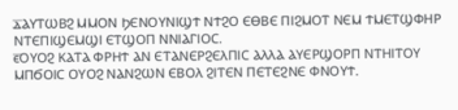ⲇ̅ⲀⲨⲦⲰⲂϨ ⲘⲘⲞⲚ ϦⲈⲚⲞⲨⲚⲒϢϮ ⲚϮϨⲞ ⲈⲐⲂⲈ ⲠⲒϨⲘⲞⲦ ⲚⲈⲘ ϮⲘⲈⲦϢⲪⲎⲢ ⲚⲦⲈⲠⲒϢⲈⲘϢⲒ ⲈⲦϢⲞⲠ ⲚⲚⲒⲀⲄⲒⲞⲤ.
ⲉ̅ⲞⲨⲞϨ ⲔⲀⲦⲀ ⲪⲢⲎϮ ⲀⲚ ⲈⲦⲀⲚⲈⲢϨⲈⲖⲠⲒⲤ ⲀⲖⲖⲀ ⲀⲨⲈⲢϢⲞⲢⲠ ⲚⲦⲎⲒⲦⲞⲨ ⲘⲠϬⲞⲒⲤ ⲞⲨⲞϨ ⲚⲀⲚϨⲰⲚ ⲈⲂⲞⲖ ϨⲒⲦⲈⲚ ⲠⲈⲦⲈϨⲚⲈ ⲪⲚⲞⲨϮ.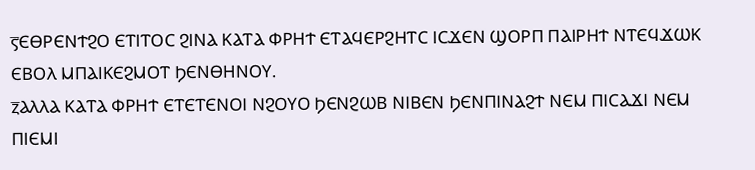ⲋ̅ⲈⲐⲢⲈⲚϮϨⲞ ⲈⲦⲒⲦⲞⲤ ϨⲒⲚⲀ ⲔⲀⲦⲀ ⲪⲢⲎϮ ⲈⲦⲀϤⲈⲢϨⲎⲦⲤ ⲒⲤϪⲈⲚ ϢⲞⲢⲠ ⲠⲀⲒⲢⲎϮ ⲚⲦⲈϤϪⲰⲔ ⲈⲂⲞⲖ ⲘⲠⲀⲒⲔⲈϨⲘⲞⲦ ϦⲈⲚⲐⲎⲚⲞⲨ.
ⲍ̅ⲀⲖⲖⲀ ⲔⲀⲦⲀ ⲪⲢⲎϮ ⲈⲦⲈⲦⲈⲚⲞⲒ ⲚϨⲞⲨⲞ ϦⲈⲚϨⲰⲂ ⲚⲒⲂⲈⲚ ϦⲈⲚⲠⲒⲚⲀϨϮ ⲚⲈⲘ ⲠⲒⲤⲀϪⲒ ⲚⲈⲘ ⲠⲒⲈⲘⲒ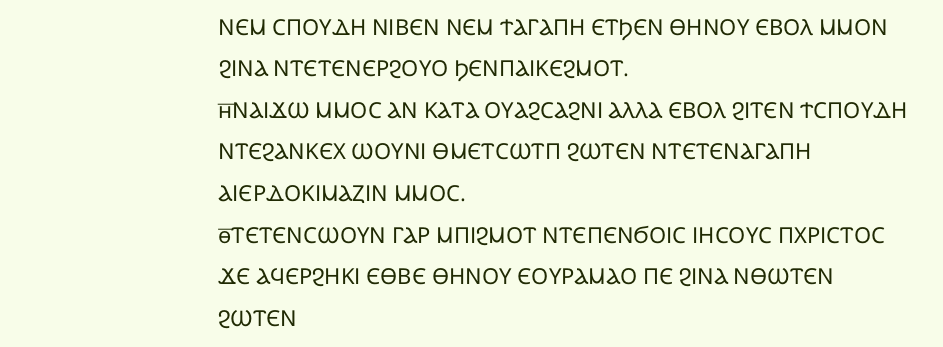ⲚⲈⲘ ⲤⲠⲞⲨⲆⲎ ⲚⲒⲂⲈⲚ ⲚⲈⲘ ϮⲀⲄⲀⲠⲎ ⲈⲦϦⲈⲚ ⲐⲎⲚⲞⲨ ⲈⲂⲞⲖ ⲘⲘⲞⲚ ϨⲒⲚⲀ ⲚⲦⲈⲦⲈⲚⲈⲢϨⲞⲨⲞ ϦⲈⲚⲠⲀⲒⲔⲈϨⲘⲞⲦ.
ⲏ̅ⲚⲀⲒϪⲰ ⲘⲘⲞⲤ ⲀⲚ ⲔⲀⲦⲀ ⲞⲨⲀϨⲤⲀϨⲚⲒ ⲀⲖⲖⲀ ⲈⲂⲞⲖ ϨⲒⲦⲈⲚ ϮⲤⲠⲞⲨⲆⲎ ⲚⲦⲈϨⲀⲚⲔⲈⲬ ⲰⲞⲨⲚⲒ ⲐⲘⲈⲦⲤⲰⲦⲠ ϨⲰⲦⲈⲚ ⲚⲦⲈⲦⲈⲚⲀⲄⲀⲠⲎ ⲀⲒⲈⲢⲆⲞⲔⲒⲘⲀⲌⲒⲚ ⲘⲘⲞⲤ.
ⲑ̅ⲦⲈⲦⲈⲚⲤⲰⲞⲨⲚ ⲄⲀⲢ ⲘⲠⲒϨⲘⲞⲦ ⲚⲦⲈⲠⲈⲚϬⲞⲒⲤ ⲒⲎⲤⲞⲨⲤ ⲠⲬⲢⲒⲤⲦⲞⲤ ϪⲈ ⲀϤⲈⲢϨⲎⲔⲒ ⲈⲐⲂⲈ ⲐⲎⲚⲞⲨ ⲈⲞⲨⲢⲀⲘⲀⲞ ⲠⲈ ϨⲒⲚⲀ ⲚⲐⲰⲦⲈⲚ ϨⲰⲦⲈⲚ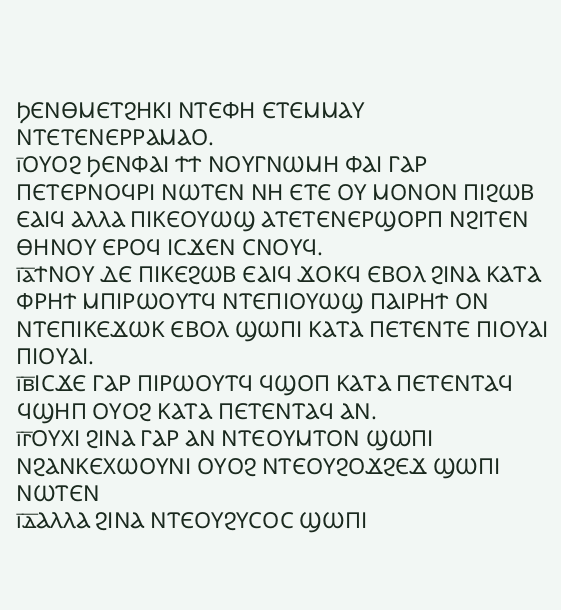ϦⲈⲚⲐⲘⲈⲦϨⲎⲔⲒ ⲚⲦⲈⲪⲎ ⲈⲦⲈⲘⲘⲀⲨ ⲚⲦⲈⲦⲈⲚⲈⲢⲢⲀⲘⲀⲞ.
ⲓ̅ⲞⲨⲞϨ ϦⲈⲚⲪⲀⲒ ϮϮ ⲚⲞⲨⲄⲚⲰⲘⲎ ⲪⲀⲒ ⲄⲀⲢ ⲠⲈⲦⲈⲢⲚⲞϤⲢⲒ ⲚⲰⲦⲈⲚ ⲚⲎ ⲈⲦⲈ ⲞⲨ ⲘⲞⲚⲞⲚ ⲠⲒϨⲰⲂ ⲈⲀⲒϤ ⲀⲖⲖⲀ ⲠⲒⲔⲈⲞⲨⲰϢ ⲀⲦⲈⲦⲈⲚⲈⲢϢⲞⲢⲠ ⲚϨⲒⲦⲈⲚ ⲐⲎⲚⲞⲨ ⲈⲢⲞϤ ⲒⲤϪⲈⲚ ⲤⲚⲞⲨϤ.
ⲓ̅ⲁ̅ϮⲚⲞⲨ ⲆⲈ ⲠⲒⲔⲈϨⲰⲂ ⲈⲀⲒϤ ϪⲞⲔϤ ⲈⲂⲞⲖ ϨⲒⲚⲀ ⲔⲀⲦⲀ ⲪⲢⲎϮ ⲘⲠⲒⲢⲰⲞⲨⲦϤ ⲚⲦⲈⲠⲒⲞⲨⲰϢ ⲠⲀⲒⲢⲎϮ ⲞⲚ ⲚⲦⲈⲠⲒⲔⲈϪⲰⲔ ⲈⲂⲞⲖ ϢⲰⲠⲒ ⲔⲀⲦⲀ ⲠⲈⲦⲈⲚⲦⲈ ⲠⲒⲞⲨⲀⲒ ⲠⲒⲞⲨⲀⲒ.
ⲓ̅ⲃ̅ⲒⲤϪⲈ ⲄⲀⲢ ⲠⲒⲢⲰⲞⲨⲦϤ ϤϢⲞⲠ ⲔⲀⲦⲀ ⲠⲈⲦⲈⲚⲦⲀϤ ϤϢⲎⲠ ⲞⲨⲞϨ ⲔⲀⲦⲀ ⲠⲈⲦⲈⲚⲦⲀϤ ⲀⲚ.
ⲓ̅ⲅ̅ⲞⲨⲬⲒ ϨⲒⲚⲀ ⲄⲀⲢ ⲀⲚ ⲚⲦⲈⲞⲨⲘⲦⲞⲚ ϢⲰⲠⲒ ⲚϨⲀⲚⲔⲈⲬⲰⲞⲨⲚⲒ ⲞⲨⲞϨ ⲚⲦⲈⲞⲨϨⲞϪϨⲈϪ ϢⲰⲠⲒ ⲚⲰⲦⲈⲚ
ⲓ̅ⲇ̅ⲀⲖⲖⲀ ϨⲒⲚⲀ ⲚⲦⲈⲞⲨϨⲨⲤⲞⲤ ϢⲰⲠⲒ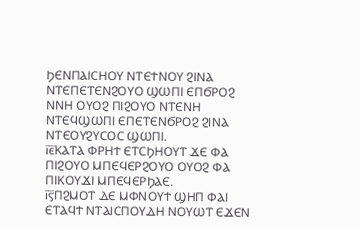ϦⲈⲚⲠⲀⲒⲤⲎⲞⲨ ⲚⲦⲈϮⲚⲞⲨ ϨⲒⲚⲀ ⲚⲦⲈⲠⲈⲦⲈⲚϨⲞⲨⲞ ϢⲰⲠⲒ ⲈⲠϬⲢⲞϨ ⲚⲚⲎ ⲞⲨⲞϨ ⲠⲒϨⲞⲨⲞ ⲚⲦⲈⲚⲎ ⲚⲦⲈϤϢⲰⲠⲒ ⲈⲠⲈⲦⲈⲚϬⲢⲞϨ ϨⲒⲚⲀ ⲚⲦⲈⲞⲨϨⲨⲤⲞⲤ ϢⲰⲠⲒ.
ⲓ̅ⲉ̅ⲔⲀⲦⲀ ⲪⲢⲎϮ ⲈⲦⲤϦⲎⲞⲨⲦ ϪⲈ ⲪⲀ ⲠⲒϨⲞⲨⲞ ⲘⲠⲈϤⲈⲢϨⲞⲨⲞ ⲞⲨⲞϨ ⲪⲀ ⲠⲒⲔⲞⲨϪⲒ ⲘⲠⲈϤⲈⲢϦⲀⲈ.
ⲓ̅ⲋ̅ⲠϨⲘⲞⲦ ⲆⲈ ⲘⲪⲚⲞⲨϮ ϢⲎⲠ ⲪⲀⲒ ⲈⲦⲀϤϮ ⲚⲦⲀⲒⲤⲠⲞⲨⲆⲎ ⲚⲞⲨⲰⲦ ⲈϪⲈⲚ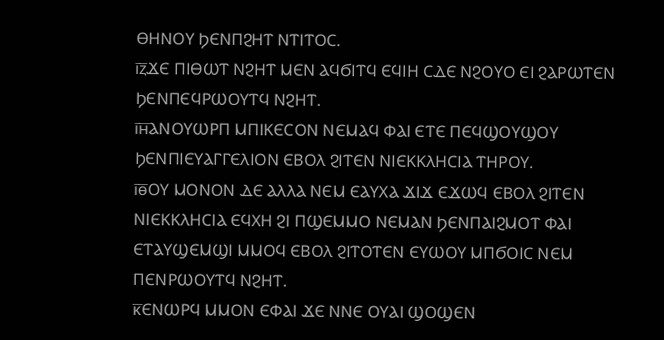ⲐⲎⲚⲞⲨ ϦⲈⲚⲠϨⲎⲦ ⲚⲦⲒⲦⲞⲤ.
ⲓ̅ⲍ̅ϪⲈ ⲠⲒⲐⲰⲦ ⲚϨⲎⲦ ⲘⲈⲚ ⲀϤϬⲒⲦϤ ⲈϤⲒⲎ ⲤⲆⲈ ⲚϨⲞⲨⲞ ⲈⲒ ϨⲀⲢⲰⲦⲈⲚ ϦⲈⲚⲠⲈϤⲢⲰⲞⲨⲦϤ ⲚϨⲎⲦ.
ⲓ̅ⲏ̅ⲀⲚⲞⲨⲰⲢⲠ ⲘⲠⲒⲔⲈⲤⲞⲚ ⲚⲈⲘⲀϤ ⲪⲀⲒ ⲈⲦⲈ ⲠⲈϤϢⲞⲨϢⲞⲨ ϦⲈⲚⲠⲒⲈⲨⲀⲄⲄⲈⲖⲒⲞⲚ ⲈⲂⲞⲖ ϨⲒⲦⲈⲚ ⲚⲒⲈⲔⲔⲖⲎⲤⲒⲀ ⲦⲎⲢⲞⲨ.
ⲓ̅ⲑ̅ⲞⲨ ⲘⲞⲚⲞⲚ ⲆⲈ ⲀⲖⲖⲀ ⲚⲈⲘ ⲈⲀⲨⲬⲀ ϪⲒϪ ⲈϪⲰϤ ⲈⲂⲞⲖ ϨⲒⲦⲈⲚ ⲚⲒⲈⲔⲔⲖⲎⲤⲒⲀ ⲈϤⲬⲎ ϨⲒ ⲠϢⲈⲘⲘⲞ ⲚⲈⲘⲀⲚ ϦⲈⲚⲠⲀⲒϨⲘⲞⲦ ⲪⲀⲒ ⲈⲦⲀⲨϢⲈⲘϢⲒ ⲘⲘⲞϤ ⲈⲂⲞⲖ ϨⲒⲦⲞⲦⲈⲚ ⲈⲨⲰⲞⲨ ⲘⲠϬⲞⲒⲤ ⲚⲈⲘ ⲠⲈⲚⲢⲰⲞⲨⲦϤ ⲚϨⲎⲦ.
ⲕ̅ⲈⲚⲰⲢϤ ⲘⲘⲞⲚ ⲈⲪⲀⲒ ϪⲈ ⲚⲚⲈ ⲞⲨⲀⲒ ϢⲞϢⲈⲚ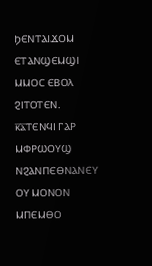ϦⲈⲚⲦⲀⲒϪⲞⲘ ⲈⲦⲀⲚϢⲈⲘϢⲒ ⲘⲘⲞⲤ ⲈⲂⲞⲖ ϨⲒⲦⲞⲦⲈⲚ.
ⲕ̅ⲁ̅ⲦⲈⲚϤⲒ ⲄⲀⲢ ⲘⲪⲢⲰⲞⲨϢ ⲚϨⲀⲚⲠⲈⲐⲚⲀⲚⲈⲨ ⲞⲨ ⲘⲞⲚⲞⲚ ⲘⲠⲈⲘⲐⲞ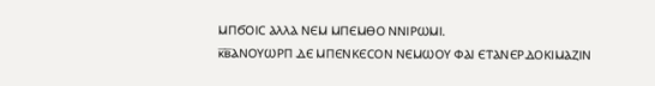ⲘⲠϬⲞⲒⲤ ⲀⲖⲖⲀ ⲚⲈⲘ ⲘⲠⲈⲘⲐⲞ ⲚⲚⲒⲢⲰⲘⲒ.
ⲕ̅ⲃ̅ⲀⲚⲞⲨⲰⲢⲠ ⲆⲈ ⲘⲠⲈⲚⲔⲈⲤⲞⲚ ⲚⲈⲘⲰⲞⲨ ⲪⲀⲒ ⲈⲦⲀⲚⲈⲢⲆⲞⲔⲒⲘⲀⲌⲒⲚ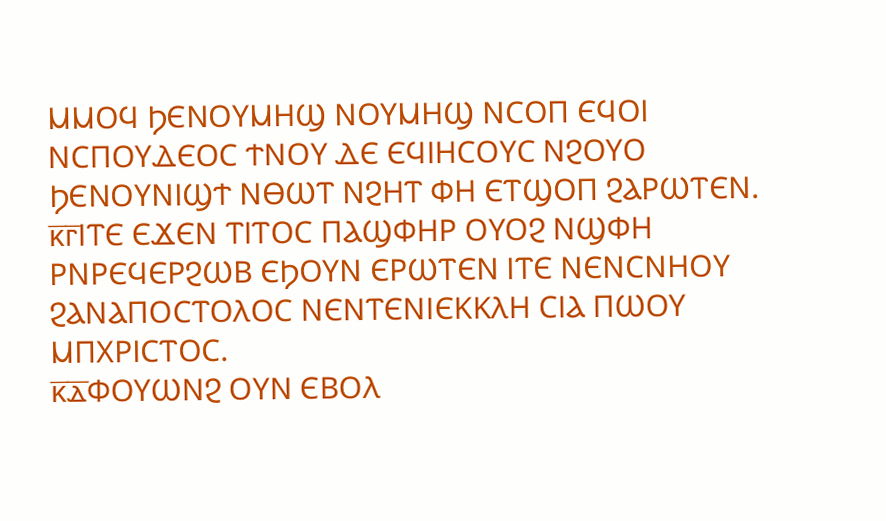ⲘⲘⲞϤ ϦⲈⲚⲞⲨⲘⲎϢ ⲚⲞⲨⲘⲎϢ ⲚⲤⲞⲠ ⲈϤⲞⲒ ⲚⲤⲠⲞⲨⲆⲈⲞⲤ ϮⲚⲞⲨ ⲆⲈ ⲈϤⲒⲎⲤⲞⲨⲤ ⲚϨⲞⲨⲞ ϦⲈⲚⲞⲨⲚⲒϢϮ ⲚⲐⲰⲦ ⲚϨⲎⲦ ⲪⲎ ⲈⲦϢⲞⲠ ϨⲀⲢⲰⲦⲈⲚ.
ⲕ̅ⲅ̅ⲒⲦⲈ ⲈϪⲈⲚ ⲦⲒⲦⲞⲤ ⲠⲀϢⲪⲎⲢ ⲞⲨⲞϨ ⲚϢⲪⲎ ⲢⲚⲢⲈϤⲈⲢϨⲰⲂ ⲈϦⲞⲨⲚ ⲈⲢⲰⲦⲈⲚ ⲒⲦⲈ ⲚⲈⲚⲤⲚⲎⲞⲨ ϨⲀⲚⲀⲠⲞⲤⲦⲞⲖⲞⲤ ⲚⲈⲚⲦⲈⲚⲒⲈⲔⲔⲖⲎ ⲤⲒⲀ ⲠⲰⲞⲨ ⲘⲠⲬⲢⲒⲤⲦⲞⲤ.
ⲕ̅ⲇ̅ⲪⲞⲨⲰⲚϨ ⲞⲨⲚ ⲈⲂⲞⲖ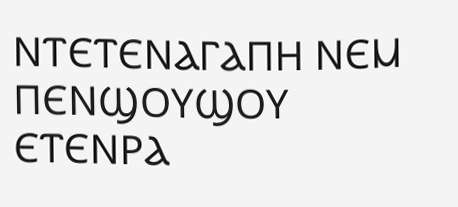ⲚⲦⲈⲦⲈⲚⲀⲄⲀⲠⲎ ⲚⲈⲘ ⲠⲈⲚϢⲞⲨϢⲞⲨ ⲈⲦⲈⲚⲢⲀ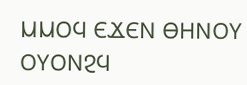ⲘⲘⲞϤ ⲈϪⲈⲚ ⲐⲎⲚⲞⲨ ⲞⲨⲞⲚϨϤ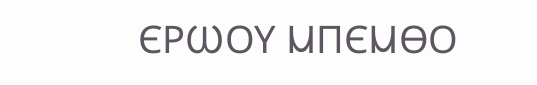ⲈⲢⲰⲞⲨ ⲘⲠⲈⲘⲐⲞ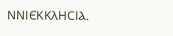ⲚⲚⲒⲈⲔⲔⲖⲎⲤⲒⲀ.